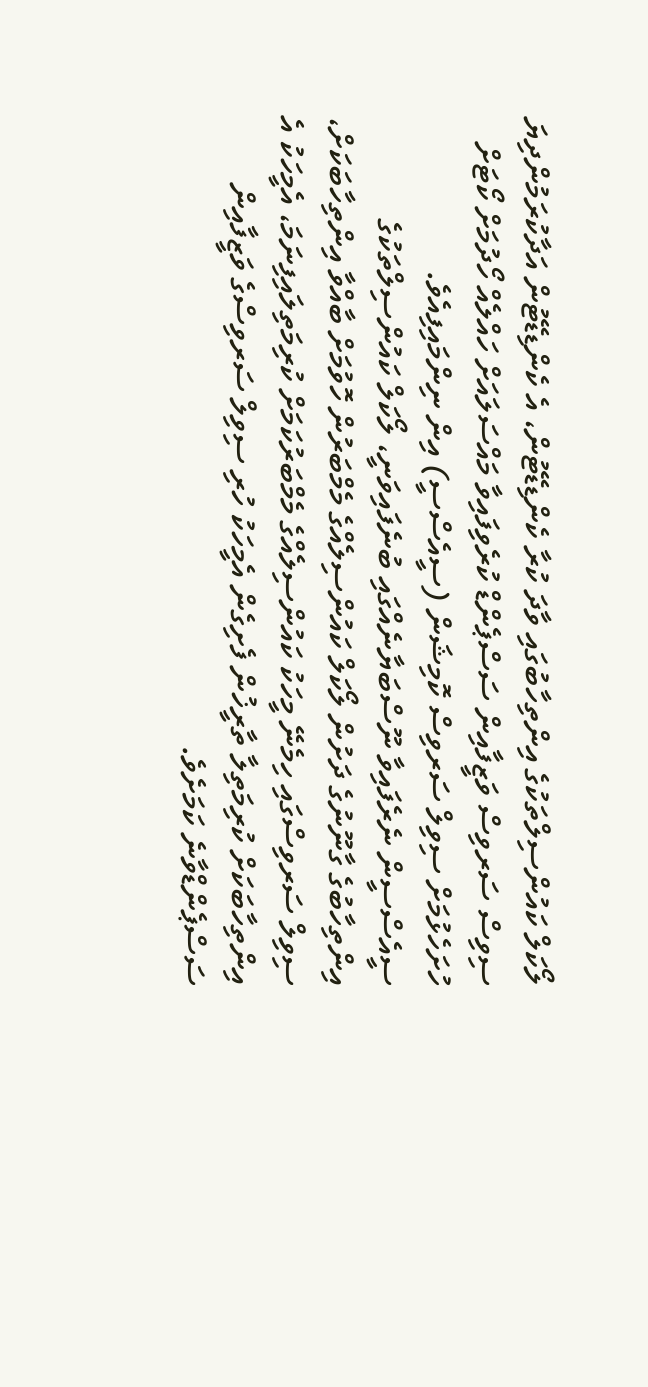ލޯކަލް ކައުންސިލްތަކުގެ އިންތިހާބުގައި ވާދަ ކުރާ ކެންޑިޑޭޓުން، އެ ކެންޑިޑޭޓުން އަދާކުރަމުންދިޔަ ސިވިސް ސަރވިސް ވަޒީފާއިން ސަސްޕެންޑް ކުރެވިފައިވާ މައްސަލައަށް ހައްލެއް ހޯދުމަށް ކޯޓަށް ހުށަހެޅުމަށް ސިވިލް ސަރވިސް ކޮމިޝަން (ސީއެސްސީ) އިން ނިންމައިފިއެވެ.
ސީއެސްސީން ނެރެފައިވާ ނޫސްބަޔާނެއްގައި ބުނެފައިވަނީ، ލޯކަލް ކައުންސިލްތަކުގެ އިންތިހާބުގެ ގާނޫނުގެ ދަށުން ލޯކަލް ކައުންސިލެއްގެ މެމްބަރުން ހޮވުމަށް ބާއްވާ އިންތިހާބަކަށް، ސިވިލް ސަރވިސްގައި ހިމެނޭ މީހަކު ކައުންސިލެއްގެ މެމްބަރުކަމަށް ކުރިމަތިލައިފިނަމަ، އެމީހަކު އެ އިންތިހާބަކަށް ކުރިމަތިލާ ތާރީޚުން ފެށިގެން އެމީހަކު ހުރި ސިވިލް ސަރވިސްގެ ވަޒީފާއިން ސަސްޕެންޑްވާނެ ކަމަށެވެ.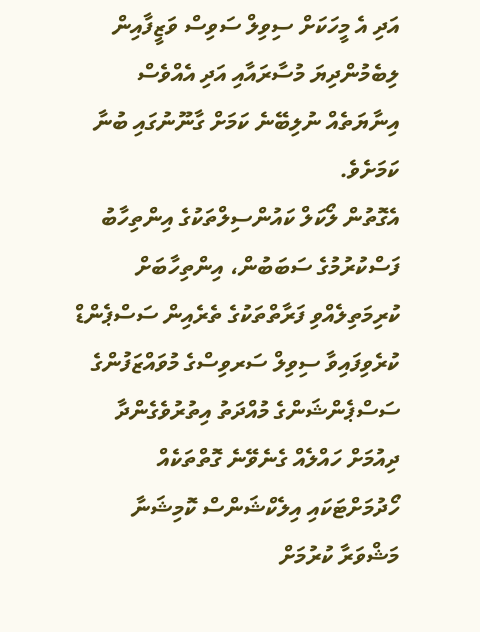އަދި އެ މީހަކަށް ސިވިލް ސަވިސް ވަޒީފާއިން ލިބެމުންދިޔަ މުސާރައާއި އަދި އެއްވެސް އިނާޔަތެއް ނުލިބޭނެ ކަމަށް ގާނޫނުގައި ބުނާ ކަމަށެވެ.
އެގޮތުން ލޯކަލް ކައުންސިލްތަކުގެ އިންތިހާބު ފަސްކުރުމުގެ ސަބަބުން، އިންތިހާބަށް ކުރިމަތިލެއްވި ފަރާތްތަކުގެ ތެރެއިން ސަސްޕެންޑް ކުރެވިފައިވާ ސިވިލް ސަރވިސްގެ މުވައްޒަފުންގެ ސަސްޕެންޝަންގެ މުއްދަތު އިތުރުވެގެންދާ ދިއުމަށް ހައްލެއް ގެނެވޭނެ ގޮތްތަކެއް ހޯދުމަށްޓަކައި އިލެކްޝަންސް ކޮމިޝަނާ މަޝްވަރާ ކުރުމަށް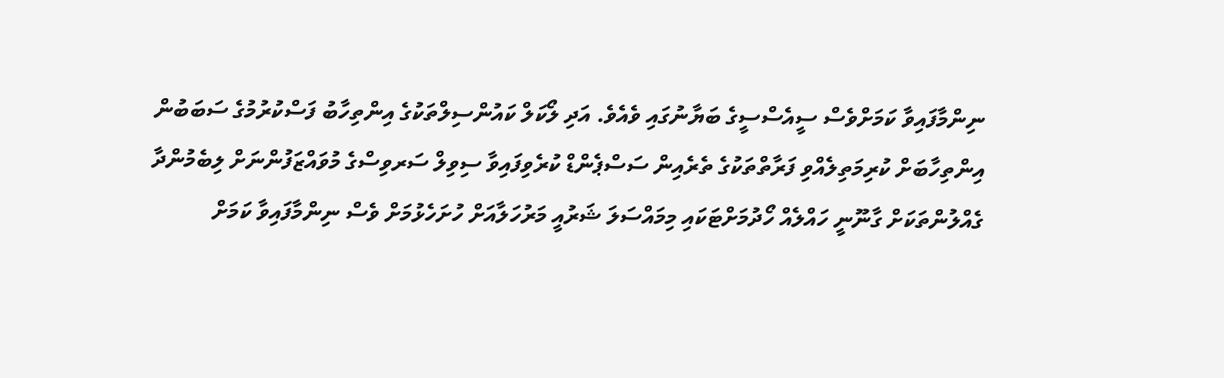ނިންމާފައިވާ ކަމަށްވެސް ސީއެސްސީގެ ބަޔާނުގައި ވެއެވެ. އަދި ލޯކަލް ކައުންސިލްތަކުގެ އިންތިހާބު ފަސްކުރުމުގެ ސަބަބުން އިންތިހާބަށް ކުރިމަތިލެއްވި ފަރާތްތަކުގެ ތެރެއިން ސަސްޕެންޑް ކުރެވިފައިވާ ސިވިލް ސަރވިސްގެ މުވައްޒަފުންނަށް ލިބެމުންދާ ގެއްލުންތަކަށް ގާނޫނީ ހައްލެއް ހޯދުމަށްޓަކައި މިމައްސަލަ ޝަރުއީ މަރުހަލާއަށް ހުށަހެޅުމަށް ވެސް ނިންމާފައިވާ ކަމަށް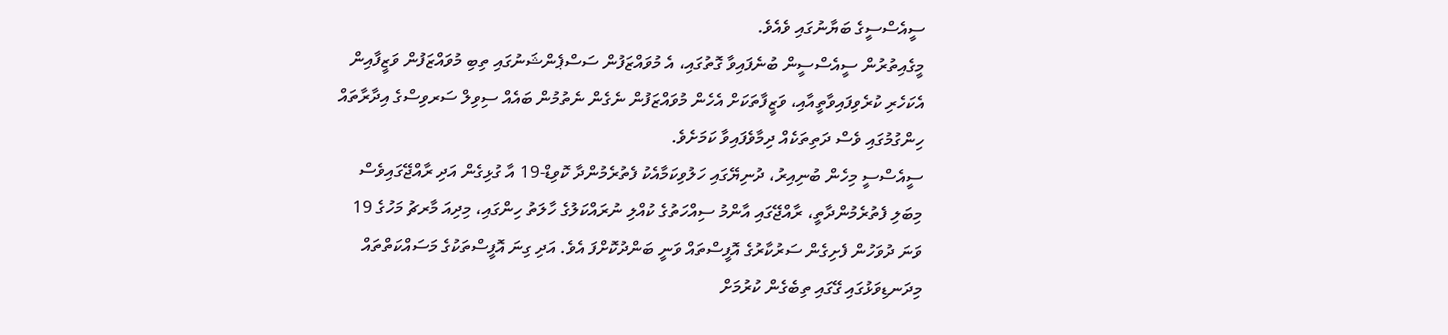ސީއެސްސީގެ ބަޔާނުގައި ވެއެވެ.
މީގެއިތުރުން ސީއެސްސީން ބުނެފައިވާ ގޮތުގައި، އެ މުވައްޒަފުން ސަސްޕެންޝަނުގައި ތިބި މުވައްޒަފުން ވަޒީފާއިން އެކަހެރި ކުރެވިފައިވާތީއާއި، ވަޒީފާތަކަށް އެހެން މުވައްޒަފުން ނެގެން ނެތުމުން ބައެއް ސިވިލް ސަރވިސްގެ އިދާރާތައް ހިންގުމުގައި ވެސް ދަތިތަކެއް ދިމާވެފައިވާ ކަމަށެވެ.
ސީއެސްސީ މިހެން ބުނިއިރު، ދުނިޔޭގައި ހަލުވިކަމާއެކު ފެތުރެމުންދާ ކޮވިޑް-19 އާ ގުޅިގެން އަދި ރާއްޖޭގައިވެސް މިބަލި ފެތުރެމުންދާތީ، ރާއްޖޭގައި އާންމު ސިއްހަތުގެ ކުއްލި ނުރައްކަލުގެ ހާލަތު ހިންގައި، މިދިއަ މާރޗު މަހުގެ 19 ވަނަ ދުވަހުން ފެށިގެން ސަރުކާރުގެ އޮފީސްތައް ވަނީ ބަންދުކޮށްފަ އެވެ. އަދި ގިނަ އޮފީސްތަކުގެ މަސައްކަތްތައް މިދަނޑިވަޅުގައި ގޭގައި ތިބެގެން ކުރުމަށް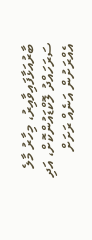ބާރުއަޅާފައިވާއިރު، މިހާރު މާލެ ސަރަހައްދު ލޮކްޑައުންކޮށް، އަދި އެއްރަށުން އަނެއް ރަށަށް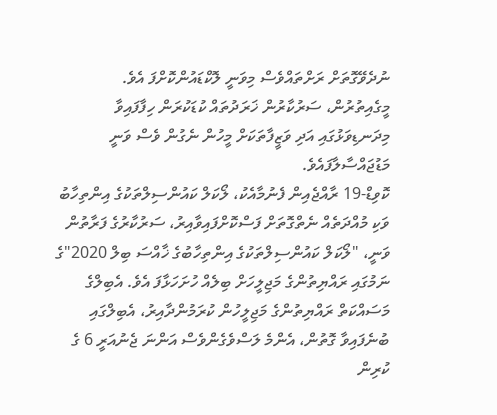ނުދެވޭގޮތަށް ރަށްތައްވެސް މިވަނީ ލޮކްޑައުންކޮށްފަ އެވެ.
މީގެއިތުރުން، ސަރުކާރުން ޚަރަދުތައް ކުޑަކުރަން ހިފާފައިވާ މިދަނޑިވަޅުގައި އަދި ވަޒީފާތަކަށް މީހުން ނެގުން ވެސް ވަނީ މަޑުޖައްސާލާފައެވެ.
ކޮވިޑް-19 ރާއްޖެއިން ފެނުމާއެކު، ލޯކަލް ކައުންސިލްތަކުގެ އިންތިހާބު ވަކި މުއްދަތެއް ނެތްގޮތަށް ފަސްކޮށްފައިވާއިރު، ސަރުކާރުގެ ފަރާތުން ވަނީ، "ލޯކަލް ކައުންސިލްތަކުގެ އިންތިހާބުގެ ޚާއްސަ ބިލް 2020"ގެ ނަމުގައި ރައްޔިތުންގެ މަޖިލީހަށް ބިލެއް ހުށަހަޅާފަ އެވެ. އެބިލްގެ މަސައްކަތް ރައްޔިތުންގެ މަޖިލީހުން ކުރަމުންދާއިރު، އެބިލްގައި ބުނެފައިވާ ގޮތުން، އެންމެ ލަސްވެގެންވެސް އަންނަ ޖެނުއަރީ 6 ގެ ކުރިން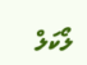ލޯކަލް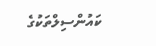ކައުންސިލްތަކުގެ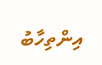އިންތިހާބު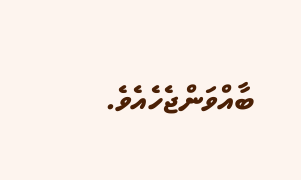ބާއްވަންޖެހެއެވެ.